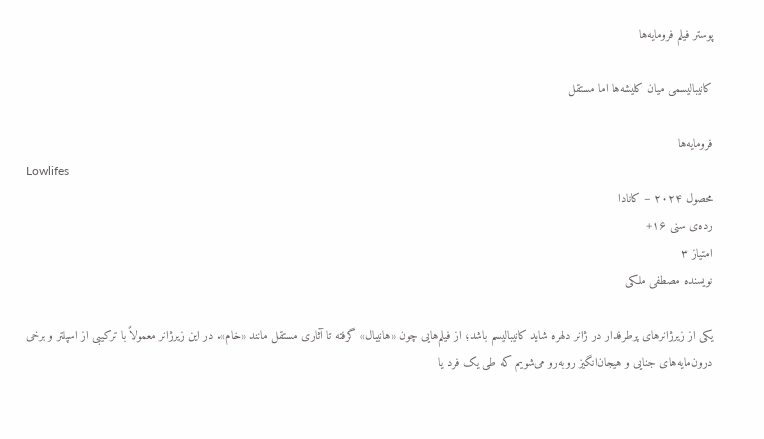پوستر فیلم فرومایه‌ها

کانیبالیسمی میان کلیشه‌ها اما مستقل

فرومایه‌ها
Lowlifes
محصول ۲۰۲۴ – کانادا
رده‌ی سنی ۱۶+
امتیاز ۳
نویسنده مصطفی ملکی

یکی از زیرژانرهای پرطرفدار در ژانر دلهره شاید کانیبالیسم باشد؛ از فیلم‌هایی چون «هانیبال» گرفته تا آثاری مستقل مانند «خام». در این زیرژانر معمولاً با ترکیبی از اسپلتر و برخی درون‌مایه‌های جنایی و هیجان‌انگیز روبه‌رو می‌شویم که طی یک فرد یا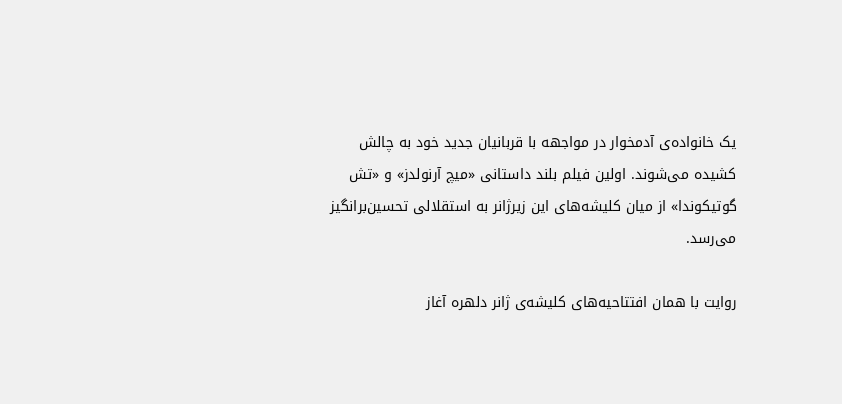یک خانواده‌ی آدمخوار در مواجهه با قربانیان جدید خود به چالش کشیده می‌شوند. اولین فیلم بلند داستانی «میچ آرنولدز» و «تش گوتیکوندا» از میان کلیشه‌های این زیرژانر به استقلالی تحسین‌برانگیز می‌رسد.

روایت با همان افتتاحیه‌های کلیشه‌ی ژانر دلهره آغاز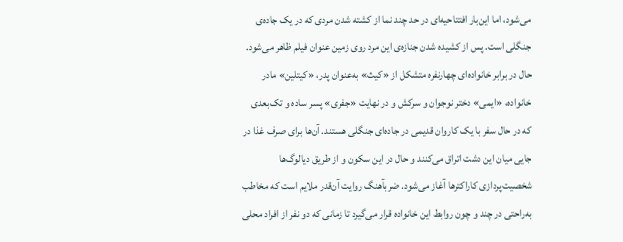می‌شود، اما این‌بار افتتاحیه‌ای در حد چند نما از کشته شدن مردی که در یک جاده‌‌ی جنگلی است. پس از کشیده شدن جنازه‌ی این مرد روی زمین عنوان فیلم ظاهر می‌شود. حال در برابر خانواده‌ای چهارنفره متشکل از «کیث» به‌عنوان پدر، «کیتلین» مادر خانواده، «ایمی» دختر نوجوان و سرکش و در نهایت «جفری» پسر ساده و تک‌بعدی که در حال سفر با یک کاروان قدیمی در جاده‌ای جنگلی هستند. آن‌ها برای صرف غذا در جایی میان این دشت اتراق می‌کنند و حال در این سکون و از طریق دیالوگ‌ها شخصیت‌پردازی کاراکترها آغاز می‌شود. ضربآهنگ روایت آن‌قدر ملایم است که مخاطب به‌راحتی در چند و چون روابط این خانواده قرار می‌گیرد تا زمانی که دو نفر از افراد محلی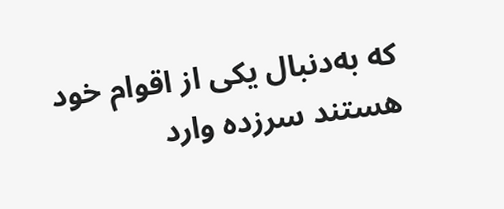که به‌دنبال یکی از اقوام خود هستند سرزده وارد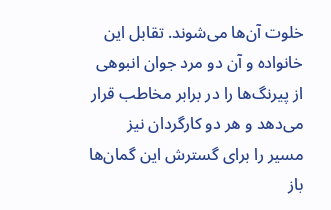خلوت آن‌ها می‌شوند. تقابل این خانواده و آن دو مرد جوان انبوهی از پیرنگ‌ها را در برابر مخاطب قرار می‌دهد و هر دو کارگردان نیز مسیر را برای گسترش این گمان‌ها باز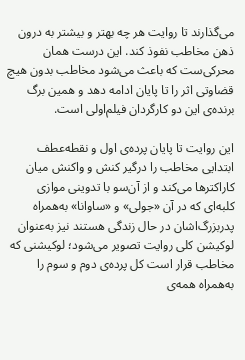می‌گذارند تا روایت هر چه بهتر و بیشتر به درون ذهن مخاطب نفوذ کند. این درست همان محرکی‌ست که باعث می‌شود مخاطب بدون هیچ قضاوتی اثر را تا پایان ادامه دهد و همین برگ برنده‌ی این دو کارگردان فیلم‌اولی است.

این روایت تا پایان پرده‌ی اول و نقطه‌عطف ابتدایی مخاطب را درگیر کنش و واکنش میان کاراکترها می‌کند و از آن‌سو با تدوینی موازی کلبه‌ای که در آن «جولی» و «ساوانا» به‌همراه پدربزرگ‌اشان در حال زندگی هستند نیز به‌عنوان لوکیشن کلی روایت تصویر می‌شود؛ لوکیشنی که مخاطب قرار است کل پرده‌ی دوم و سوم را به‌همراه همه‌ی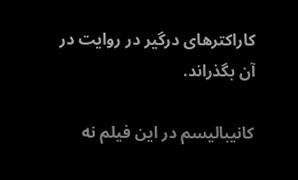کاراکترهای درگیر در روایت در آن بگذراند.

کانیبالیسم در این فیلم نه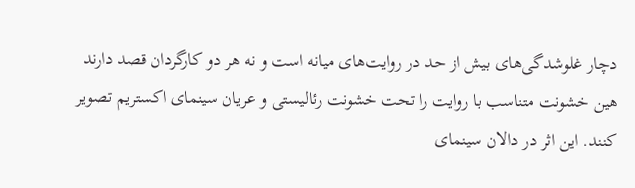دچار غلوشدگی‌های بیش از حد در روایت‌های میانه است و نه هر دو کارگردان قصد دارند هین خشونت متناسب با روایت را تحت خشونت رئالیستی و عریان سینمای اکستریم تصویر کنند. این اثر در دالان سینمای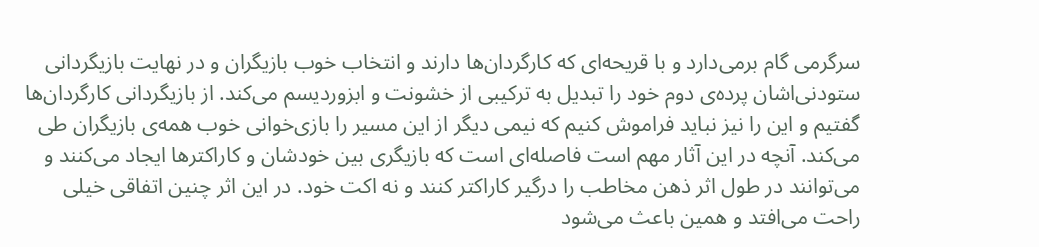سرگرمی گام برمی‌دارد و با قریحه‌ای که کارگردان‌ها دارند و انتخاب خوب بازیگران و در نهایت بازیگردانی ستودنی‌اشان پرده‌ی دوم خود را تبدیل به ترکیبی از خشونت و ابزوردیسم می‌کند. از بازیگردانی کارگردان‌ها گفتیم و این را نیز نباید فراموش کنیم که نیمی دیگر از این مسیر را بازی‌خوانی خوب همه‌ی بازیگران طی می‌کند. آنچه در این آثار مهم است فاصله‌ای است که بازیگری بین خودشان و کاراکترها ایجاد می‌کنند و می‌توانند در طول اثر ذهن مخاطب را درگیر کاراکتر کنند و نه اکت خود. در این اثر چنین اتفاقی خیلی راحت می‌افتد و همین باعث می‌شود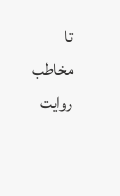تا مخاطب روایت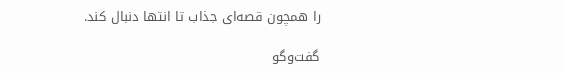را همچون قصه‌ای جذاب تا انتها دنبال کند.

گفت‌وگو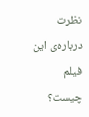نظرت درباره‌ی این فیلم چیست؟